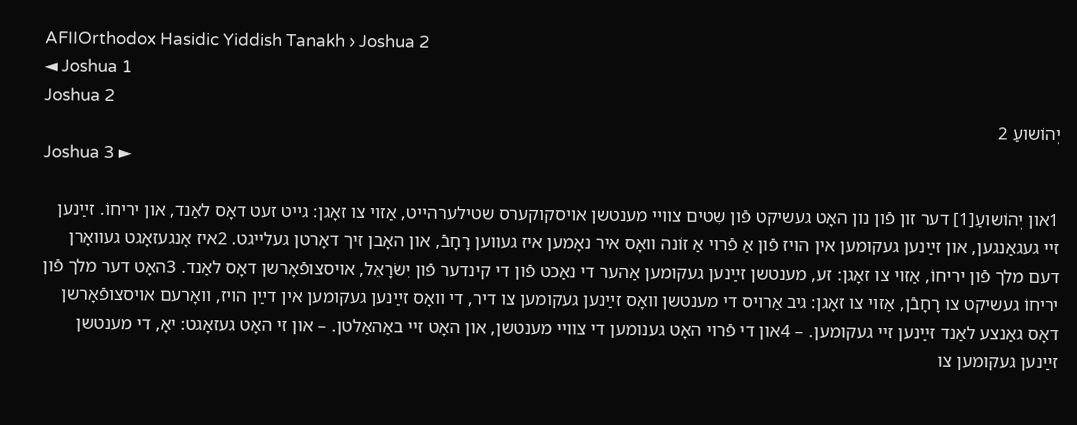AFIIOrthodox Hasidic Yiddish Tanakh › Joshua 2
◄ Joshua 1
Joshua 2
יְהוֹשועַ 2
Joshua 3 ►

1און יְהוֹשועַ[1] דער זון פֿון נון האָט געשיקט פֿון שִטים צװײ מענטשן אױסקוקערס שטילערהײט, אַזױ צו זאָגן: גײט זעט דאָס לאַנד, און יריחוֹ. זײַנען זײ געגאַנגען, און זײַנען געקומען אין הױז פֿון אַ פֿרױ אַ זוֹנה װאָס איר נאָמען איז געװען רָחָבֿ, און האָבן זיך דאָרטן געלײגט. 2איז אָנגעזאָגט געװאָרן דעם מלך פֿון יריחוֹ, אַזױ צו זאָגן: זע, מענטשן זײַנען געקומען אַהער די נאַכט פֿון די קינדער פֿון יִשׂרָאֵל, אױסצופֿאָרשן דאָס לאַנד. 3האָט דער מלך פֿון יריחוֹ געשיקט צו רָחָבֿן, אַזױ צו זאָגן: גיב אַרױס די מענטשן װאָס זײַנען געקומען צו דיר, די װאָס זײַנען געקומען אין דײַן הױז, װאָרעם אױסצופֿאָרשן דאָס גאַנצע לאַנד זײַנען זײ געקומען. – 4און די פֿרױ האָט גענומען די צװײ מענטשן, און האָט זײ באַהאַלטן. – און זי האָט געזאָגט: יאָ, די מענטשן זײַנען געקומען צו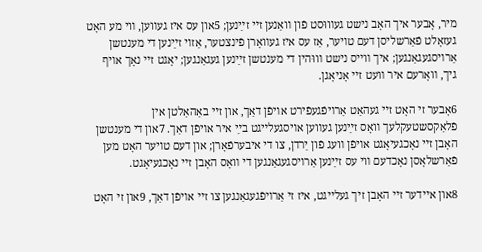מיר, אָבער איך האָב נישט געװוּסט פֿון װאַנען זײ זײַנען; 5און עס איז געװען, װי מע האָט געזאָלט פֿאַרשליסן דעם טױער, אַז עס איז געװאָרן פֿינצטער, אַזױ זײַנען די מענטשן אַרױסגעגאַנגען; איך װײס נישט װוּהין די מענטשן זײַנען געגאַנגען; יאָגט זײ נאָך אױף גיך, װאָרעם איר װעט זײ אָניאָגן.

6אָבער זי האָט זײ געהאַט אַרױפֿגעפֿירט אױפֿן דאַך, און זײ באַהאַלטן אין פֿלאַקסשטעקלעך װאָס זײַנען געװען אױסגעלײגט בײַ איר אױפֿן דאַך. 7און די מענטשן האָבן זײ נאָכגעיאָגט אױפֿן װעג פֿון יַרדן, צו די איבערפֿאָרן; און דעם טױער האָט מען פֿאַרשלאָסן נאָכדעם װי עס זײַנען אַרױסגעגאַנגען די װאָס האָבן זײ נאָכגעיאָגט.

8און אײדער זײ האָבן זיך געלײגט, איז זי אַרױפֿגעגאַנגען צו זײ אױפֿן דאַך, 9און זי האָט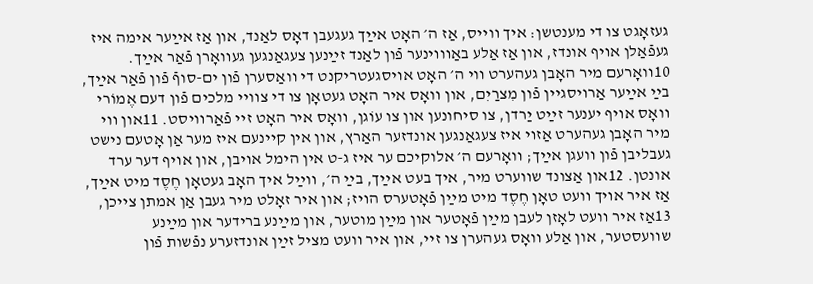געזאָגט צו די מענטשן: איך װײס, אַז ה׳ האָט אײַך געגעבן דאָס לאַנד, און אַז אײַער אימה איז געפֿאַלן אױף אונדז, און אַז אַלע באַװױנער פֿון לאַנד זײַנען צעגאַנגען געװאָרן פֿאַר אײַך. 10װאָרעם מיר האָבן געהערט װי ה׳ האָט אױסגעטריקנט די װאַסערן פֿון ים-סוףֿ פֿון פֿאַר אײַך, בײַ אײַער אַרױסגײן פֿון מִצרַיִם, און װאָס איר האָט געטאָן צו די צװײ מלכים פֿון דעם אֶמוֹרי װאָס אױף יענער זײַט יַרדן, צו סיחונען און צו עוֹגן, װאָס איר האָט זײ פֿאַרװיסט. 11און װי מיר האָבן געהערט אַזױ איז צעגאַנגען אונדזער האַרץ, און אין קײנעם איז מער אַן אָטעם נישט געבליבן פֿון װעגן אײַך; װאָרעם ה׳ אלוקיכם ער איז ג-ט אין הימל אױבן, און אױף דער ערד אונטן. 12און אַצונד שװערט מיר, איך בעט אײַך, בײַ ה׳, װײַל איך האָב געטאָן חֶסֶד מיט אײַך, אַז איר אױך װעט טאָן חֶסֶד מיט מײַן פֿאָטערס הױז; און איר זאָלט מיר געבן אַן אמתן צײכן, 13אַז איר װעט לאָזן לעבן מײַן פֿאָטער און מײַן מוטער, און מײַנע ברידער און מײַנע שװעסטער, און אַלע װאָס געהערן צו זײ, און איר װעט מציל זײַן אונדזערע נפֿשות פֿון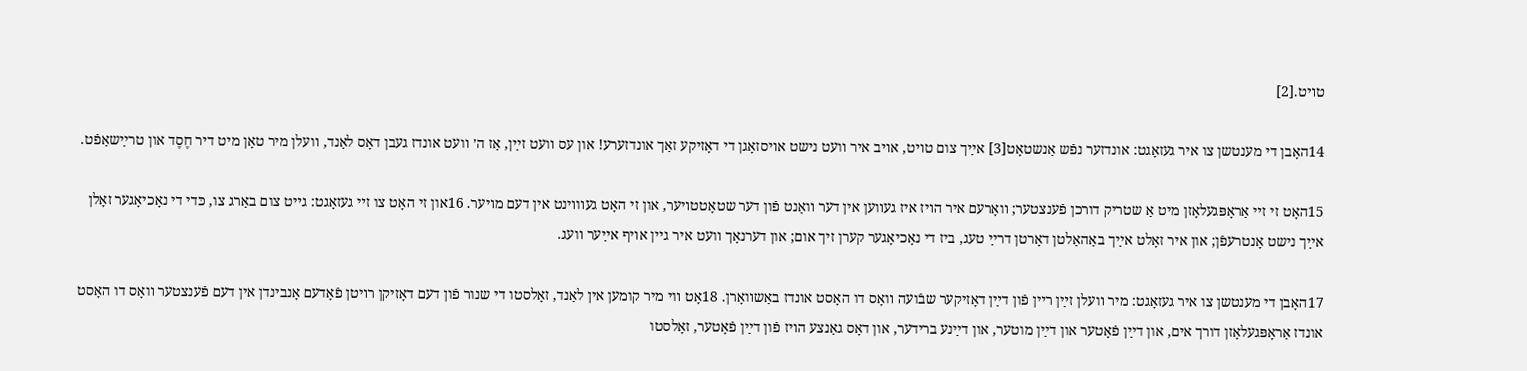טױט.[2]

14האָבן די מענטשן צו איר געזאָגט: אונדזער נפֿש אַנשטאָט[3] אײַך צום טױט, אױב איר װעט נישט אױסזאָגן די דאָזיקע זאַך אונדזערע! און עס װעט זײַן, אַז ה׳ װעט אונדז געבן דאָס לאַנד, װעלן מיר טאָן מיט דיר חֶסֶד און טרײַשאַפֿט.

15האָט זי זײ אַראָפּגעלאָזן מיט אַ שטריק דורכן פֿענצטער; װאָרעם איר הױז איז געװען אין דער װאַנט פֿון דער שטאָטטױער, און זי האָט געװױנט אין דעם מױער. 16און זי האָט צו זײ געזאָגט: גײט צום באַרג צו, כּדי די נאָכיאָגער זאָלן אײַך נישט אָנטרעפֿן; און איר זאָלט אײַך באַהאַלטן דאָרטן דרײַ טעג, ביז די נאָכיאָגער קערן זיך אום; און דערנאָך װעט איר גײן אױף אײַער װעג.

17האָבן די מענטשן צו איר געזאָגט: מיר װעלן זײַן רײן פֿון דײַן דאָזיקער שבֿועה װאָס דו האָסט אונדז באַשװאָרן. 18אָט װי מיר קומען אין לאַנד, זאָלסטו די שנור פֿון דעם דאָזיקן רױטן פֿאָדעם אָנבינדן אין דעם פֿענצטער װאָס דו האָסט אונדז אַראָפּגעלאָזן דורך אים, און דײַן פֿאָטער און דײַן מוטער, און דײַנע ברידער, און דאָס גאַנצע הױז פֿון דײַן פֿאָטער, זאָלסטו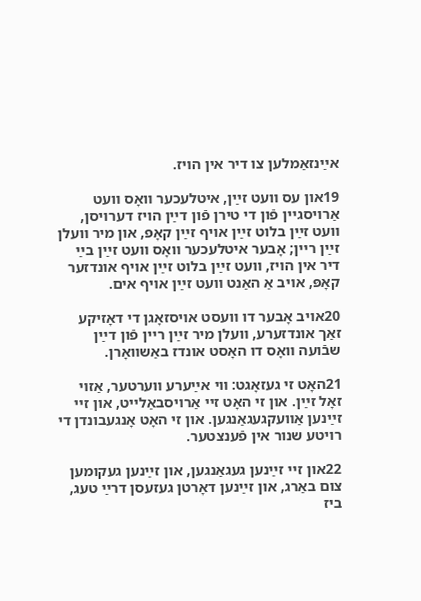אײַנזאַמלען צו דיר אין הױז.

19און עס װעט זײַן, איטלעכער װאָס װעט אַרױסגײן פֿון די טירן פֿון דײַן הױז דערױסן, װעט זײַן בלוט זײַן אױף זײַן קאָפּ, און מיר װעלן זײַן רײן; אָבער איטלעכער װאָס װעט זײַן בײַ דיר אין הױז, װעט זײַן בלוט זײַן אױף אונדזער קאָפּ, אױב אַ האַנט װעט זײַן אױף אים.

20אױב אָבער דו װעסט אױסזאָגן די דאָזיקע זאַך אונדזערע, װעלן מיר זײַן רײן פֿון דײַן שבֿועה װאָס דו האָסט אונדז באַשװאָרן.

21האָט זי געזאָגט: װי אײַערע װערטער, אַזױ זאָל זײַן. און זי האָט זײ אַרױסבאַלײט, און זײ זײַנען אַװעקגעגאַנגען. און זי האָט אָנגעבונדן די רױטע שנור אין פֿענצטער.

22און זײ זײַנען געגאַנגען, און זײַנען געקומען צום באַרג, און זײַנען דאָרטן געזעסן דרײַ טעג, ביז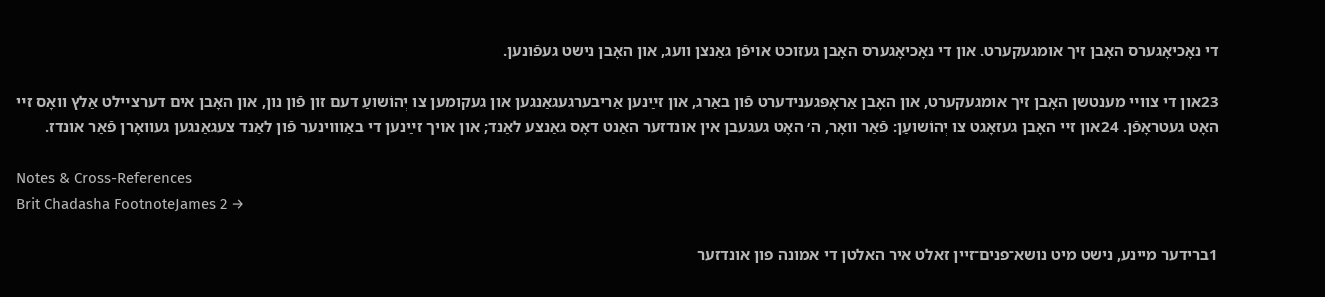די נאָכיאָגערס האָבן זיך אומגעקערט. און די נאָכיאָגערס האָבן געזוכט אױפֿן גאַנצן װעג, און האָבן נישט געפֿונען.

23און די צװײ מענטשן האָבן זיך אומגעקערט, און האָבן אַראָפּגענידערט פֿון באַרג, און זײַנען אַריבערגעגאַנגען און געקומען צו יְהוֹשועַ דעם זון פֿון נון, און האָבן אים דערצײלט אַלץ װאָס זײ האָט געטראָפֿן. 24און זײ האָבן געזאָגט צו יְהוֹשועַן: פֿאַר װאָר, ה׳ האָט געגעבן אין אונדזער האַנט דאָס גאַנצע לאַנד; און אױך זײַנען די באַװױנער פֿון לאַנד צעגאַנגען געװאָרן פֿאַר אונדז.

Notes & Cross-References
Brit Chadasha FootnoteJames 2 →

1ברידער מיינע, נישט מיט נושא־פנים־זיין זאלט איר האלטן די אמונה פון אונדזער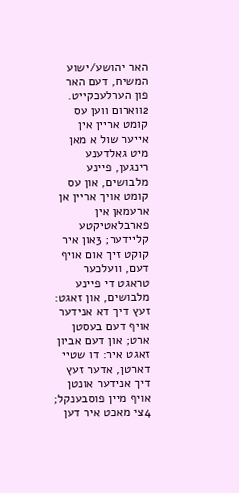האר יהושע/ישוע המשיח, דעם האר פון הערלעכקייט. 2ווארום ווען עס קומט אריין אין אייער שול א מאן מיט גאלדענע רינגען, פיינע מלבושים, און עס קומט אויך אריין אן ארעמאן אין פארבלאטיקטע קליידער; 3און איר קוקט זיך אום אויף דעם, וועלכער טראגט די פיינע מלבושים, און זאגט: זעץ דיך דא אנידער אויף דעם בעסטן ארט; און דעם אביון זאגט איר: דו שטיי דארטן, אדער זעץ דיך אנידער אונטן אויף מיין פוסבענקל; 4צי מאכט איר דען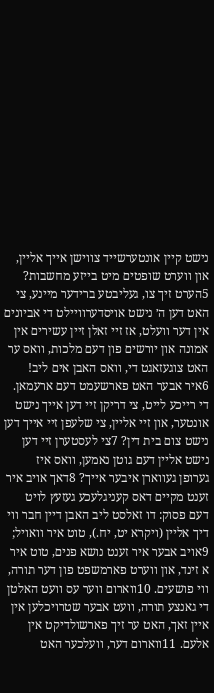נישט קיין אונטערשייד צווישן אייך אליין, און ווערט שופטים מיט בייזע מחשבות? 5הערט זיך צו, געליבטע ברידער מיינע, צי האט דען ה׳ נישט אויסדערוויילט די אביונים אין דער וועלט, אז זיי זאלן זיין עשירים אין אמונה און יורשים פון דעם מלכות, וואס ער האט צוגעזאגט די, וואס האבן אים ליב! 6איר אבער האט פארשעמט דעם ארעמאן. די רייכע לייט, צי דריקן זיי דען אייך נישט אונטער, און זיי אליין, צי שלעפן זיי אייך דען נישט צום בית דין? 7צי לעסטערן זיי דען נישט אליין דעם גוטן נאמען, וואס איז גערופן געווארן איבער אייך? 8דאך אויב איר זענט מקיים דאס קעניגלעכע געזעץ לויט דעם פסוק: דו זאלסט ליב האבן דיין חבר ווי דיך אליין (ויקרא יט, יח.), טוט איר וואויל; 9אויב אבער איר זענט נושא פנים, טוט איר א זינד, און ווערט פארמשפט פון דער תורה, ווי פושעים. 10ווארום ווער עס וועט האלטן די גאנצע תורה, וועט אבער שטרויכלען אין איין זאך, האט ער זיך פארשולדיקט אין אלעם. 11ווארום דער, וועלכער האט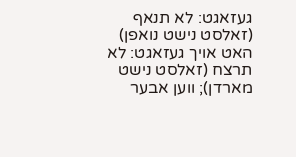געזאגט: לא תנאף (זאלסט נישט נואפן) האט אויך געזאגט: לא תרצח (זאלסט נישט מארדן); ווען אבער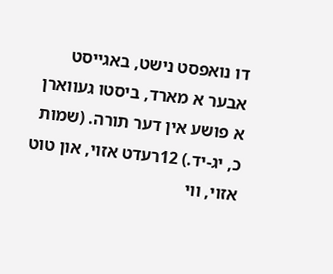דו נואפסט נישט, באגייסט אבער א מארד, ביסטו געווארן א פושע אין דער תורה. (שמות כ, יג-יד.) 12רעדט אזוי, און טוט אזוי, ווי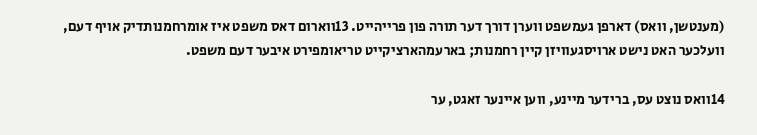(מענטשן, וואס) דארפן געמשפט ווערן דורך דער תורה פון פרייהייט. 13ווארום דאס משפט איז אומרחמנותדיק אויף דעם, וועלכער האט נישט ארויסגעוויזן קיין רחמנות; בארעמהארציקייט טריאומפירט איבער דעם משפט.

14וואס נוצט עס, ברידער מיינע, ווען איינער זאגט, ער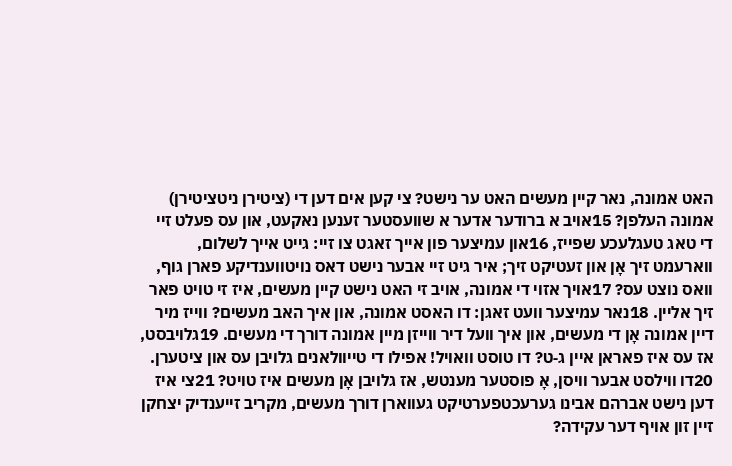האט אמונה, נאר קיין מעשים האט ער נישט? צי קען אים דען די (ציטירן ניטציטירן) אמונה העלפן? 15אויב א ברודער אדער א שוועסטער זענען נאקעט, און עס פעלט זיי די טאג טעגלעכע שפייז, 16און עמיצער פון אייך זאגט צו זיי: גייט אייך לשלום, ווארעמט זיך אָן און זעטיקט זיך; איר גיט זיי אבער נישט דאס נויטווענדיקע פארן גוף, וואס נוצט עס? 17אויך אזוי די אמונה, אויב זי האט נישט קיין מעשים, איז זי טויט פאר זיך אליין. 18נאר עמיצער וועט זאגן: דו האסט אמונה, און איך האב מעשים? ווייז מיר דיין אמונה אָן די מעשים, און איך וועל דיר ווייזן מיין אמונה דורך די מעשים. 19גלויבסט, אז עס איז פאראן איין ג‑ט? דו טוסט וואויל! אפילו די טייוולאנים גלויבן עס און ציטערן. 20דו ווילסט אבער וויסן, אָ פוסטער מענטש, אז גלויבן אָן מעשים איז טויט? 21צי איז דען נישט אברהם אבינו גערעכטפערטיקט געווארן דורך מעשים, מקריב זייענדיק יצחקן זיין זון אויף דער עקידה?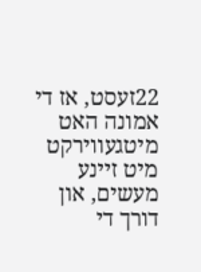22זעסט, אז די אמונה האט מיטגעווירקט מיט זיינע מעשים, און דורך די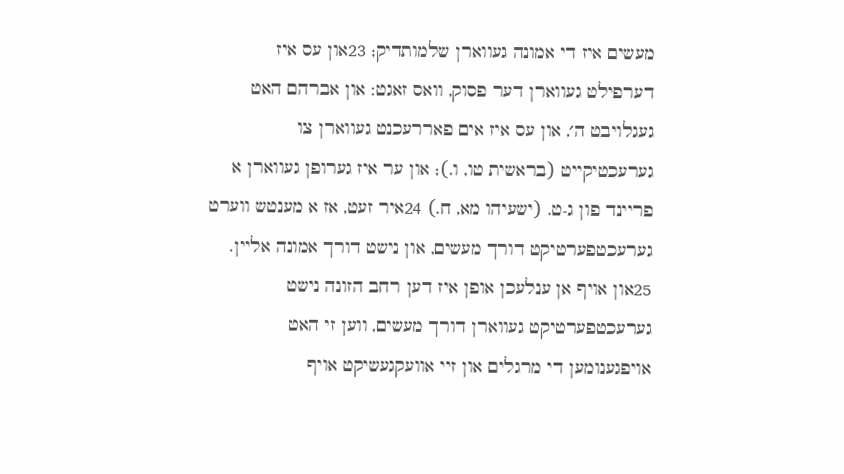מעשים איז די אמונה געווארן שלמותדיק; 23און עס איז דערפילט געווארן דער פסוק, וואס זאגט: און אברהם האט געגלויבט ה׳, און עס איז אים פאררעכנט געווארן צו גערעכטיקייט (בראשית טו, ו.); און ער איז גערופן געווארן א פריינד פון ג‑ט. (ישעיהו מא, ח.) 24איר זעט, אז א מענטש ווערט גערעכטפערטיקט דורך מעשים, און נישט דורך אמונה אליין. 25און אויף אן ענלעכן אופן איז דען רחב הזונה נישט גערעכטפערטיקט געווארן דורך מעשים, ווען זי האט אויפגענומען די מרגלים און זיי אוועקגעשיקט אויף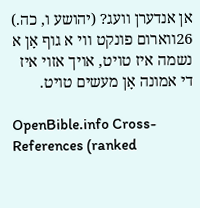אן אנדערן וועג? (יהושע ו, כה.) 26ווארום פונקט ווי א גוף אָן א נשמה איז טויט, אויך אזוי איז די אמונה אָן מעשים טויט.

OpenBible.info Cross-References (ranked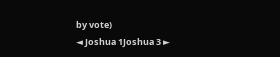by vote)
◄ Joshua 1Joshua 3 ►